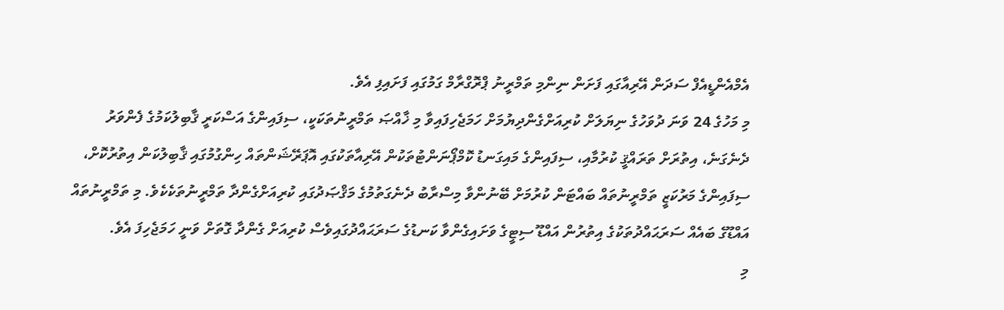އެމްއެންޑީއެފް ސަދަން އޭރިއާގައި ފަށަން ނިންމި ތަމްރީނު ޕްރޮގްރާމް ގަމުގައި ފަށައިފި އެވެ.
މި މަހުގެ 24 ވަނަ ދުވަހުގެ ނިޔަލަށް ކުރިއަށްގެންދިޔުމަށް ހަމަޖެހިފައިވާ މި ޚާއްޞަ ތަމްރީނުތަކަކީ، ސިފައިންގެ އަސްކަރީ ޤާބިލުކަމުގެ ފެންވަރު ދެނެގަނެ، އިތުރަށް ތަރައްޤީ ކުރުމާއި، ސިފައިންގެ މައިގަނޑު ކޮމްޕޯނަންޓުތަކުން އޭރިއާތަކުގައި އޮޕަރޭޝަންތައް ހިންގުމުގައި ޤާބިލުކަން އިތުރުކޮށް، ސިފައިންގެ މަރުކަޒީ ތަމްރީނުތައް ބައްޓަން ކުރުމަށް ބޭނުންވާ މިސްރާބު ދެނެގަތުމުގެ މަޤްޞަދުގައި ކުރިއަށްގެންދާ ތަމްރީނުތަކެކެވެ. މި ތަމްރީނުތައް އައްޑޫގެ ބައެއް ސަރަޙައްދުތަކުގެ އިތުރުން އައްޑޫ ސިޓީގެ ވަށައިގެންވާ ކަނޑުގެ ސަރަޙައްދުގައިވެސް ކުރިއަށް ގެންދާ ގޮތަށް ވަނީ ހަމަޖެހިފަ އެވެ.
މި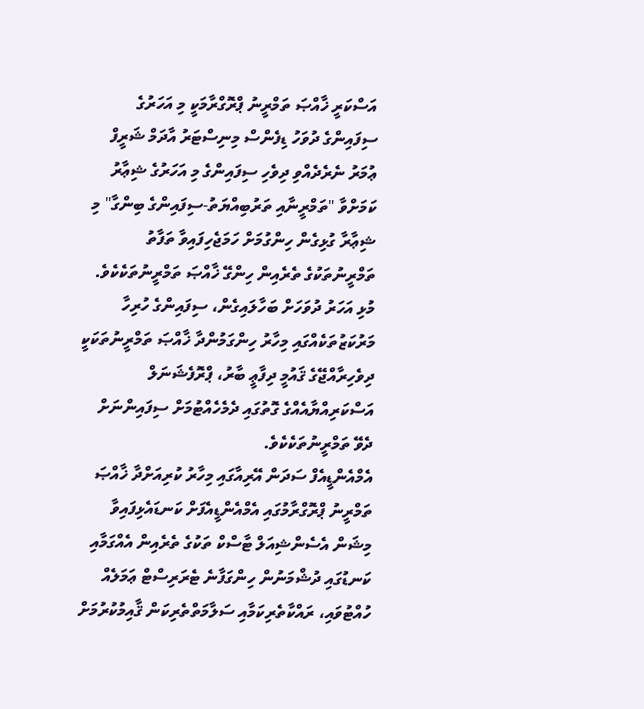އަސްކަރީ ޚާއްޞަ ތަމްރީނު ޕްރޮގްރާމަކީ މި އަހަރުގެ ސިފައިންގެ ދުވަހު ޑިފެންސް މިނިސްޓަރު އާދަމް ޝަރީފް ޢުމަރު ނެރެދެއްވި ދިވެހި ސިފައިންގެ މި އަހަރުގެ ޝިޢާރު ކަމަށްވާ "ތަމްރީނާއި ތަރުބިއްޔަތު-ސިފައިންގެ ބިންގާ" މި ޝިޢާރާ ގުޅިގެން ހިންގުމަށް ހަމަޖެހިފައިވާ ތަފާތު ތަމްރީނުތަކުގެ ތެރެއިން ހިންގޭ ޚާއްޞަ ތަމްރީނުތަކެކެވެ.
މުޅި އަހަރު ދުވަހަށް ބަހާލައިގެން، ސިފައިންގެ ހުރިހާ މަރުކަޒުތަކެއްގައި މިހާރު ހިންގަމުންދާ ޚާއްޞަ ތަމްރީނުތަކަކީ ދިވެހިރާއްޖޭގެ ޤައުމީ ދިފާޢީ ބާރު، ޕްރޮފެޝަނަލް އަސްކަރިއްޔާއެއްގެ ގޮތުގައި ދެމެހެއްޓުމަށް ސިފައިންނަށް ދެވޭ ތަމްރީނުތަކެކެވެ.
އެމްއެންޑީއެފް ސަދަން އޭރިއާގައި މިހާރު ކުރިއަށްދާ ޚާއްޞަ ތަމްރީނު ޕްރޮގްރާމުގައި އެމްއެންޑީއެފަށް ކަނޑައެޅިފައިވާ މިޝަން އެސެންޝިއަލް ޓާސްކް ތަކުގެ ތެރެއިން އެއްގަމާއި ކަނޑުގައި ދުޝްމަނުން ހިންގަފާނެ ޓެރަރިސްޓް ޢަމަލެއް ހުއްޓުވައި، ރައްކާތެރިކަމާއި ސަލާމަތްތެރިކަން ޤާއިމުކުރުމަށް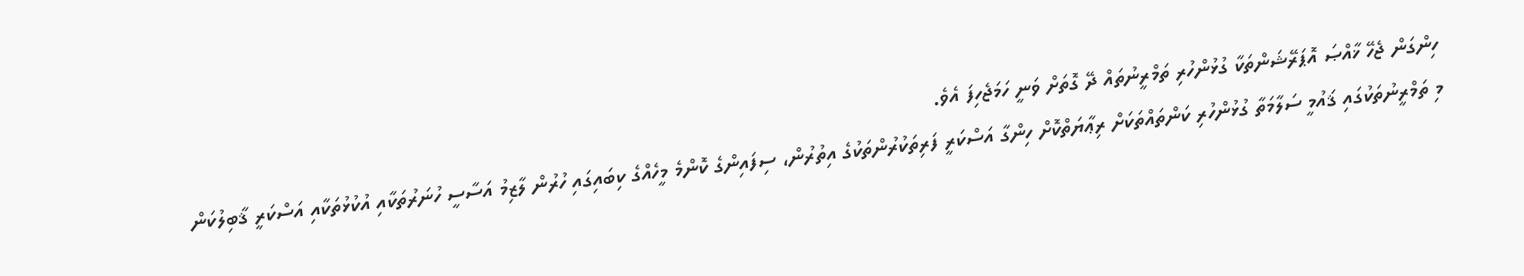ހިންގަން ޖެހޭ ޚާއްޞަ އޮޕަރޭޝަންތަކާ ގުޅުންހުރި ތަމްރީނުތައް ދޭ ގޮތަށް ވަނީ ހަމަޖެހިފަ އެވެ.
މި ތަމްރީނުތަކުގައި ޤައުމީ ސަލާމަތާ ގުޅުންހުރި ކަންތައްތަކަށް ރިޢާޔަތްކޮށް ހިންގާ އަސްކަރީ ފަރިތަކުރުންތަކުގެ އިތުރުން، ސިފައިންގެ ކޮންމެ މީހެއްގެ ކިބައިގައި ހުރުން ލާޒިމު އަސާސީ ހުނަރުތަކާއި އުކުޅުތަކާއި އަސްކަރީ ޤާބިލުކަން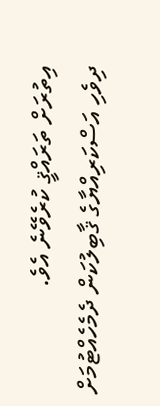އިތުރަށް ތަރައްޤީ ކުރެވޭނެ އެވެ.
ދިވެހި އަސްކަރިއްޔާގެ ޤާބިލުކަން ދެމެހެއްޓުމަށް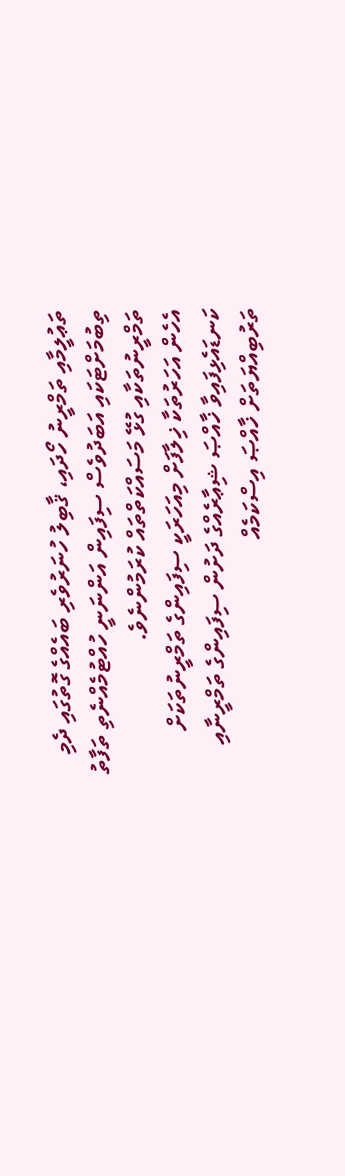ތަޢުލީމާއި ތަމްރީނު ހޯދައި، ޤާބިލު ހުނަރުވެރި ބައެއްގެ ގޮތުގައި ދެމި ތިބުމަށްޓަކައި އަބަދުވެސް ސިފައިން އަންނަނީ ހުއްޓުމެއްނެތި ތަފާތު ތަމްރީނުތަކާއި ގުޅޭ މަސައްކަތްތައް ކުރަމުންނެވެ.
އެހެން އަހަރުތަކާ ޚިލާފަށް މިއަހަރަކީ ސިފައިންގެ ތަމްރީނުތަކަށް ކަނޑައެޅިފައިވާ ޚާއްޞަ ޝިޢާރެއްގެ ދަށުން ސިފައިންގެ ތަމްރީނާއި ތަރުބިއްޔަތަށް ޚާއްޞަ އިސްކަމެއް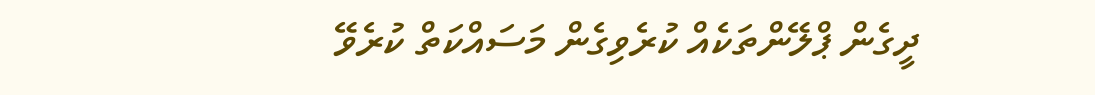ދީގެން ޕްލޭންތަކެއް ކުރެވިގެން މަސައްކަތް ކުރެވޭ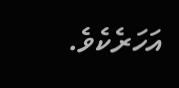އަހަރެކެވެ.